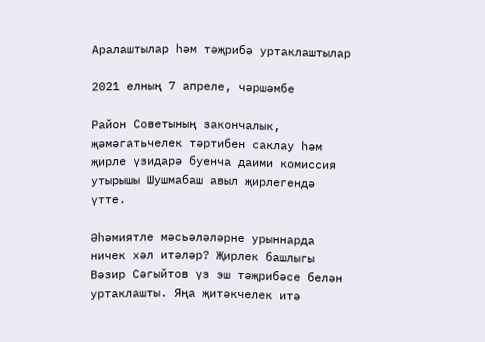Аралаштылар һәм тәҗрибә уртаклаштылар

2021 елның 7 апреле, чәршәмбе

Район Советының закончалык, җәмәгатьчелек тәртибен саклау һәм җирле үзидарә буенча даими комиссия утырышы Шушмабаш авыл җирлегендә үтте.

Әһәмиятле мәсьәләләрне урыннарда ничек хәл итәләр? Җирлек башлыгы Вәзир Сәгыйтов үз эш тәҗрибәсе белән уртаклашты. Яңа җитәкчелек итә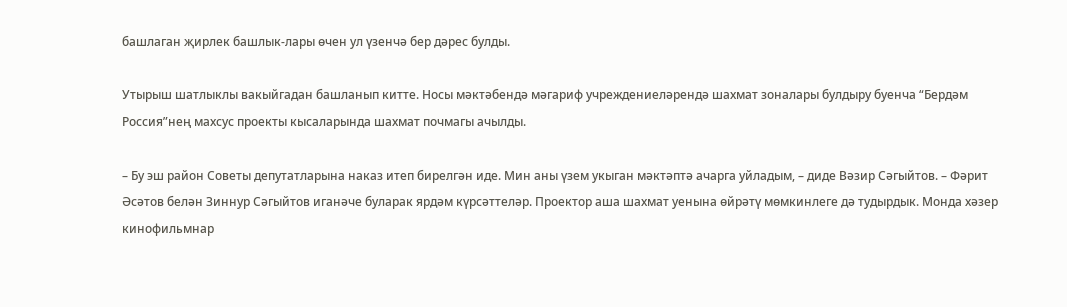башлаган җирлек башлык-лары өчен ул үзенчә бер дәрес булды.

Утырыш шатлыклы вакыйгадан башланып китте. Носы мәктәбендә мәгариф учреждениеләрендә шахмат зоналары булдыру буенча “Бердәм Россия”нең махсус проекты кысаларында шахмат почмагы ачылды.

– Бу эш район Советы депутатларына наказ итеп бирелгән иде. Мин аны үзем укыган мәктәптә ачарга уйладым, – диде Вәзир Сәгыйтов. – Фәрит Әсәтов белән Зиннур Сәгыйтов иганәче буларак ярдәм күрсәттеләр. Проектор аша шахмат уенына өйрәтү мөмкинлеге дә тудырдык. Монда хәзер кинофильмнар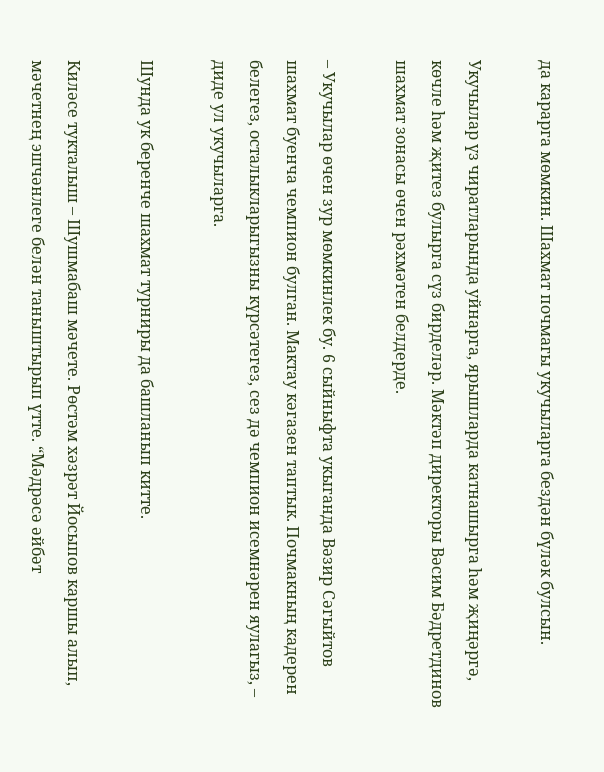да карарга мөмкин. Шахмат почмагы укучыларга бездән бүләк булсын.

Укучылар үз чиратларында уйнарга, ярышларда катнашырга һәм җиңәргә, көчле һәм җитез булырга сүз бирделәр. Мәктәп директоры Вәсим Бәдретдинов шахмат зонасы өчен рәхмәтен белдерде.

– Укучылар өчен зур мөмкинлек бу. 6 сыйныфта укыганда Вәзир Сәгыйтов шахмат буенча чемпион булган. Мактау кәгазен таптык. Почмакның кадерен белегез, осталыкларыгызны күрсәтегез, сез дә чемпион исемнәрен яулагыз, – диде ул укучыларга.

Шунда ук беренче шахмат турниры да башланып китте.

Киләсе тукталыш – Шушмабаш мәчете. Рөстәм хәзрәт Йосыпов каршы алып, мәчетнең эшчәнлеге белән таныштырып үтте. “Мәдрәсә әйбәт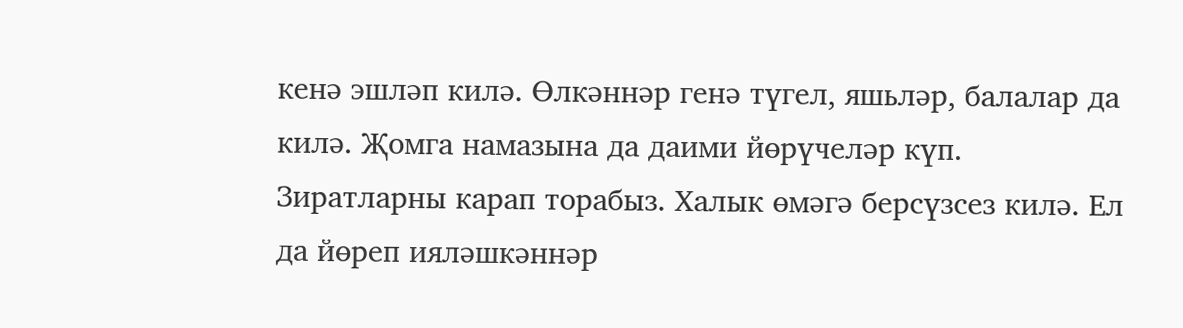кенә эшләп килә. Өлкәннәр генә түгел, яшьләр, балалар да килә. Җомга намазына да даими йөрүчеләр күп. Зиратларны карап торабыз. Халык өмәгә берсүзсез килә. Ел да йөреп ияләшкәннәр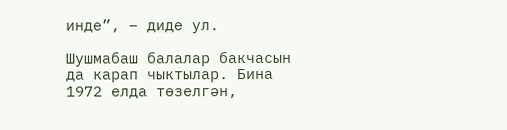инде”, – диде ул.

Шушмабаш балалар бакчасын да карап чыктылар. Бина 1972 елда төзелгән,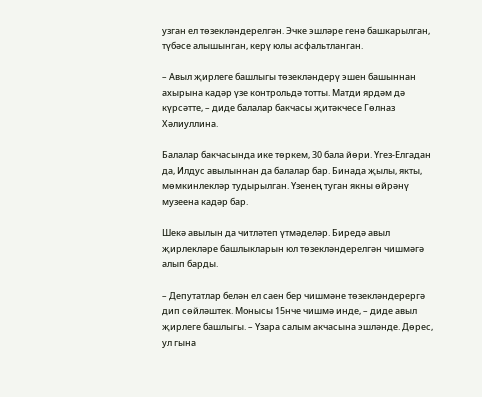узган ел төзекләндерелгән. Эчке эшләре генә башкарылган, түбәсе алышынган, керү юлы асфальтланган.

– Авыл җирлеге башлыгы төзекләндерү эшен башыннан ахырына кадәр үзе контрольдә тотты. Матди ярдәм дә күрсәтте, – диде балалар бакчасы җитәкчесе Гөлназ Хәлиуллина.

Балалар бакчасында ике төркем, 30 бала йөри. Үгез-Елгадан да, Илдус авылыннан да балалар бар. Бинада җылы, якты, мөмкинлекләр тудырылган. Үзенең туган якны өйрәнү музеена кадәр бар.

Шекә авылын да читләтеп үтмәделәр. Биредә авыл җирлекләре башлыкларын юл төзекләндерелгән чишмәгә алып барды.

– Депутатлар белән ел саен бер чишмәне төзекләндерергә дип сөйләштек. Монысы 15нче чишмә инде, – диде авыл җирлеге башлыгы. – Үзара салым акчасына эшләнде. Дөрес, ул гына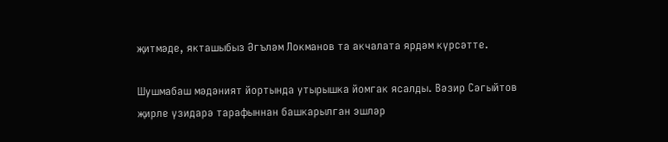җитмәде, якташыбыз Әгъләм Локманов та акчалата ярдәм күрсәтте.

Шушмабаш мәдәният йортында утырышка йомгак ясалды. Вәзир Сәгыйтов җирле үзидарә тарафыннан башкарылган эшләр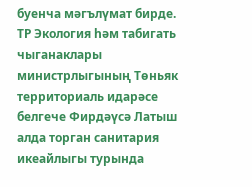буенча мәгълүмат бирде. ТР Экология һәм табигать чыганаклары министрлыгының Төньяк территориаль идарәсе белгече Фирдәүсә Латыш алда торган санитария икеайлыгы турында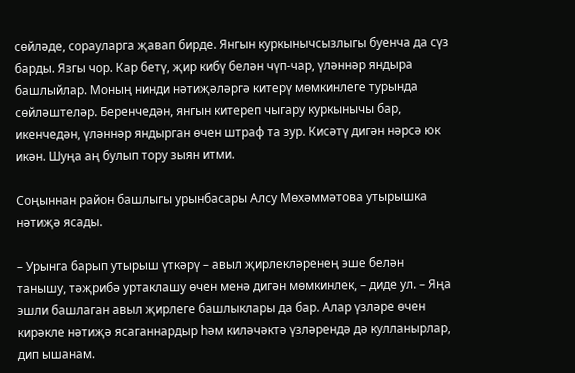сөйләде, сорауларга җавап бирде. Янгын куркынычсызлыгы буенча да сүз барды. Язгы чор. Кар бетү, җир кибү белән чүп-чар, үләннәр яндыра башлыйлар. Моның нинди нәтиҗәләргә китерү мөмкинлеге турында сөйләштеләр. Беренчедән, янгын китереп чыгару куркынычы бар, икенчедән, үләннәр яндырган өчен штраф та зур. Кисәтү дигән нәрсә юк икән. Шуңа аң булып тору зыян итми.

Соңыннан район башлыгы урынбасары Алсу Мөхәммәтова утырышка нәтиҗә ясады.

– Урынга барып утырыш үткәрү – авыл җирлекләренең эше белән танышу, тәҗрибә уртаклашу өчен менә дигән мөмкинлек, – диде ул. – Яңа эшли башлаган авыл җирлеге башлыклары да бар. Алар үзләре өчен кирәкле нәтиҗә ясаганнардыр һәм киләчәктә үзләрендә дә кулланырлар,  дип ышанам.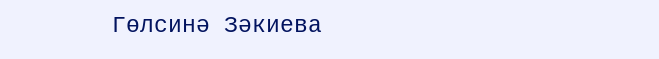Гөлсинә Зәкиева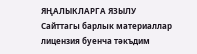ЯҢАЛЫКЛАРГА ЯЗЫЛУ
Сайттагы барлык материаллар лицензия буенча тәкъдим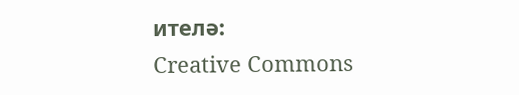ителә:
Creative Commons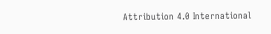Attribution 4.0 International